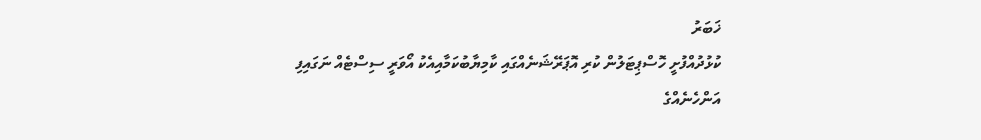ޚަބަރު
ކުޅުދުއްފުށީ ހޮސްޕިޓަލުން ކުރި އޮޕަރޭޝަނެއްގައި ކާމިޔާބުކަމާއިއެކު އޯވަރީ ސިސްޓެއް ނަގައިފި
އަންހެނެއްގެ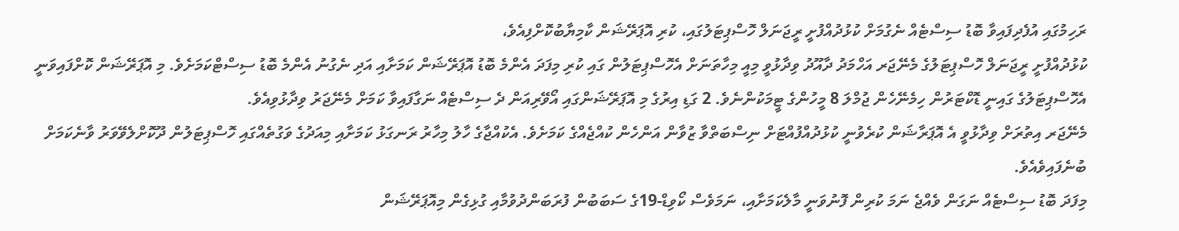ރަހިމުގައި އުފެދިފައިވާ ބޮޑު ސިސްޓެއް ނެގުމަށް ކުޅުދުއްފުށީ ރީޖަނަލް ހޮސްޕިޓަލުގައި، ކުރި އޮޕަރޭޝަން ކާމިޔާބުކޮށްފިއެވެ،
ކުޅުދުއްފުށީ ރީޖަނަލް ހޮސްޕިޓަލުގެ މެނޭޖަރ އަހްމަދު ދާއޫދު ވިދާޅުވީ މިއީ މިހާތަނަށް އެހޮސްޕިޓަލުން ގައި ކުރި މިފަދަ އެންމެ ބޮޑު އޮޕަރޭޝަން ކަމަށާއި އަދި ނެގުނު އެންމެ ބޮޑު ސިސްޓްކަމަށެވެ. މި އޮޕަރޭޝަން ކޮށްފައިވަނީ އެހޮސްޕިޓަލުގެ ގައިނީ ޑޮކްޓަރުން ހިމެނޭހެން ޖުމްލަ 8 މީހުންގެ ޓީމަކުންނެވެ. 2 ގަޑި އިރުގެ މި އޮޕަރޭޝަންގައި އޯވޭރިއަން ދެ ސިސްޓެއް ނަގާފައިވާ ކަމަށް މެނޭޖަރު ވިދާޅުވިއެވެ.
މެނޭޖަރ އިތުރަށް ވިދާޅުވީ އެ އޮޕަރާޝަން ކުރެވުނީ ކުޅުދުއްފުއްޓަށް ނިސްބަތްވާ ޒުވާން އަންހެން ކުއްޖެއްގެ ކަމަށެވެ. އެކުއްޖާގެ ހާލު މިހާރު ރަނގަޅު ކަމަށާއި މިއަދުގެ ވަގުތެއްގައި ހޮސްޕިޓަލުން ދޫކޮށްލެވޭވަރު ވާނެކަމަށް ބުނެފައިވެއެވެ.
މިފަދަ ބޮޑު ސިސްޓެއް ނަގަން ވެއްޖެ ނަމަ ކުރިން ފޮނުވަނީ މާލެކަމަށާއި، ނަމަވެސް ކޯވިޑް-19ގެ ސަބަބުން ފުރަބަންދުވުމާއި ގުޅިގެން މިއޮޕަރޭޝަން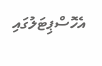އެހޮސްޕިޓަލުގައި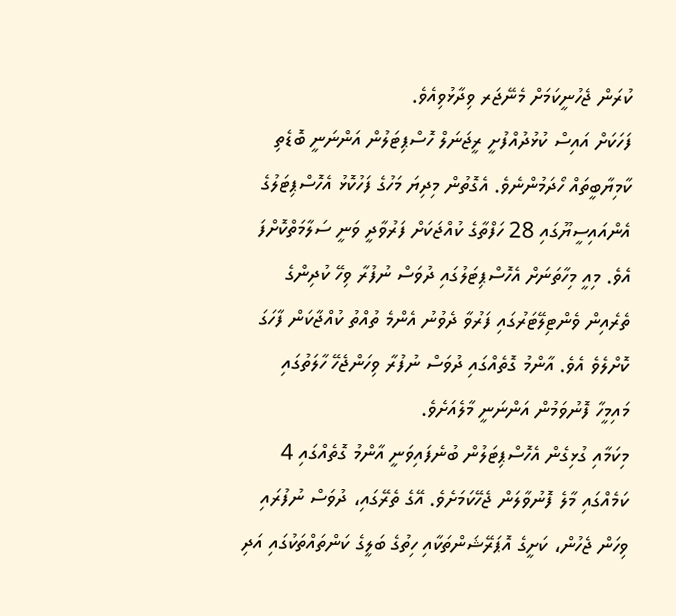ކުރަން ޖެހުނީކަމަށް މެނޭޖަރ ވިދާޅުވިއެވެ.
ފަހަކަށް އައިސް ކުޅުދުއްފުށީ ރީޖަނަލް ހޮސްޕިޓަލުން އަންނަނީ ބޮޑެތި ކާމިޔާބީތައް ހޯދަމުންނެވެ. އެގޮތުން މިދިޔަ މަހުގެ ފަހުކޮޅު އެހޮސްޕިޓަލުގެ އެންއައިސީޔޫގައި 28 ހަފްތާގެ ކުއްޖަކަށް ފަރުވާދީ ވަނީ ސަލާމަތްކޮށްފަ އެވެ. މިއީ މިހާތަނަށް އެހޮސްޕިޓަލުގައި ދުވަސް ނުފުރާ ވިހޭ ކުދިންގެ ތެރެއިން ވެންޓިލޭޓަރުގައި ފަރުވާ ދެވުނު އެންމެ ތުއްތު ކުއްޖާކަން ފާހަގަ ކޮށްލެވެ އެވެ. އާންމު ގޮތެއްގައި ދުވަސް ނުފުރާ ވިހަންޖެހޭ ހާލަތުގައި މައިމީހާ ފޮނުވަމުން އަންނަނީ މާލެއަށެވެ.
މިކަމާއި ގުޅިގެން އެހޮސްޕިޓަލުން ބުނެފައިވަނީ އާންމު ގޮތެއްގައި 4 ކަމެއްގައި މާލެ ފޮނުވާލަން ޖެހޭކަމަށެވެ. އޭގެ ތެރޭގައި، ދުވަސް ނުފުރައި ވިހަން ޖެހުން، ކަށީގެ އޮޕަރޭޝަންތަކާއި ހިތުގެ ބަލީގެ ކަންތައްތަކުގައި އަދި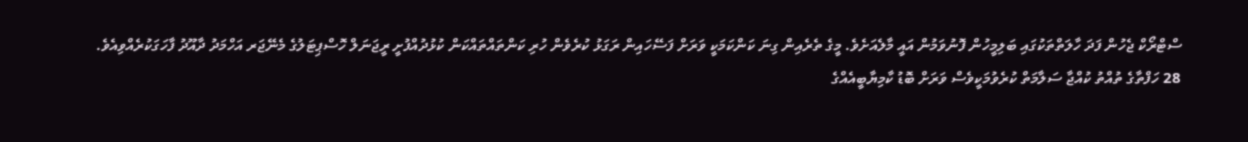ސްޓްރޯކް ޖެހުން ފަދަ ހާލަތްތަކުގައި ބަލިމީހުން ފޮނުވަމުން އައީ މާލެއަށެވެ. މީގެ ތެރެއިން ގިނަ ކަންކަމަކީ ވަރަށް ފަސޭހައިން ރަގަޅު ކުރެވެން ހުރި ކަންތައްތައްކަން ކުޅުދުއްފުށީ ރީޖަނަލް ހޮސްޕިޓަލުގެ މެނޭޖަރ އަހްމަދު ދާއޫދު ފާހަގަކުރެއްވިއެވެ.
28 ހަފްތާގެ ތުއްތު ކުއްޖާ ސަލާމަތް ކުރެވުމަކީވެސް ވަރަށް ބޮޑު ކާމިޔާބީއެއްގެ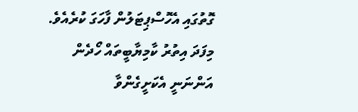ގޮތުގައި އެހޮސްޕިޓަލުން ފާހަގަ ކުރެއެވެ. މިފަދަ އިތުރު ކާމިޔާބީތައް ހޯދެން އަންނަނީ އެކަށީގެންވާ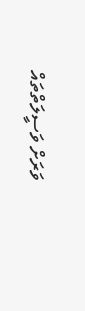ވަރަށް ވަސީލަތްތައް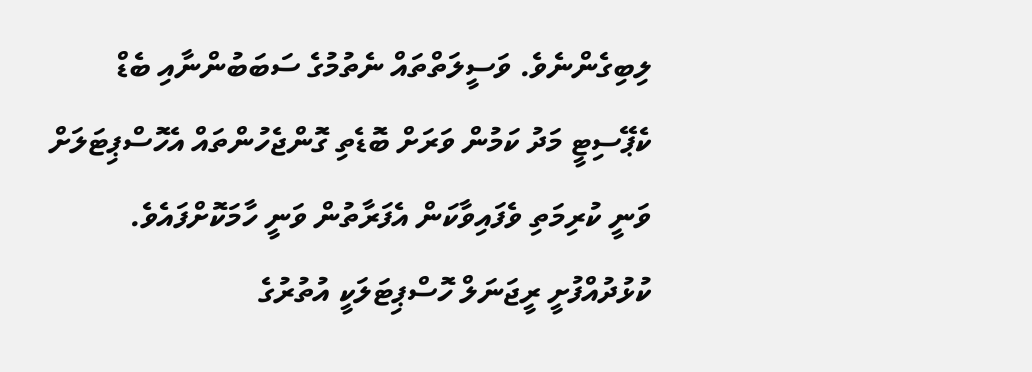ލިބިގެންނެވެ. ވަސީލަތްތައް ނެތުމުގެ ސަބަބުންނާއި ބެޑް ކެޕޭސިޓީ މަދު ކަމުން ވަރަށް ބޮޑެތި ގޮންޖެހުންތައް އެހޮސްޕިޓަލަށް ވަނީ ކުރިމަތި ވެފައިވާކަން އެފަރާތުން ވަނީ ހާމަކޮށްފައެވެ.
ކުޅުދުއްފުށީ ރީޖަނަލް ހޮސްޕިޓަލަކީ އުތުރުގެ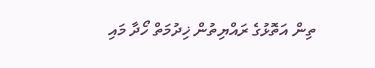ތިން އަތޮޅުގެ ރައްޔިތުން ޚިދުމަތް ހޯދާ މައި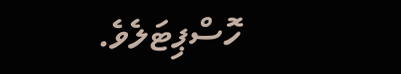ހޮސްޕިޓަލެވެ.